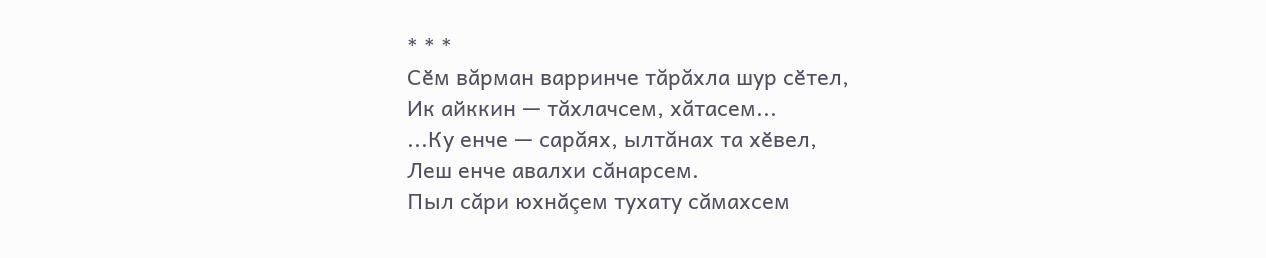* * *
Сӗм вăрман варринче тăрăхла шур сӗтел,
Ик айккин — тăхлачсем, хăтасем...
...Ку енче — сарăях, ылтăнах та хӗвел,
Леш енче авалхи сăнарсем.
Пыл сăри юхнăçем тухату сăмахсем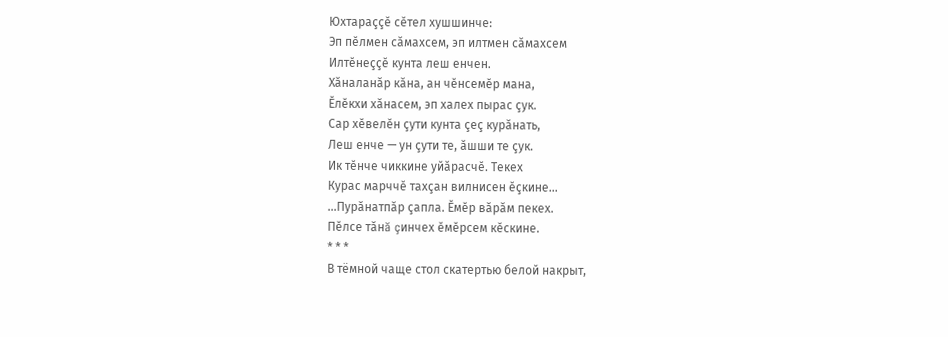Юхтараççӗ сӗтел хушшинче:
Эп пӗлмен сăмахсем, эп илтмен сăмахсем
Илтӗнеççӗ кунта леш енчен.
Хăналанăр кăна, ан чӗнсемӗр мана,
Ӗлӗкхи хăнасем, эп халех пырас çук.
Сар хӗвелӗн çути кунта çеç курăнать,
Леш енче — ун çути те, ăшши те çук.
Ик тӗнче чиккине уйăрасчӗ. Текех
Курас марччӗ тахçан вилнисен ӗçкине...
...Пурăнатпăр çапла. Ӗмӗр вăрăм пекех.
Пӗлсе тăнă çинчех ӗмӗрсем кӗскине.
* * *
В тёмной чаще стол скатертью белой накрыт,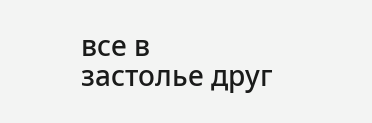все в застолье друг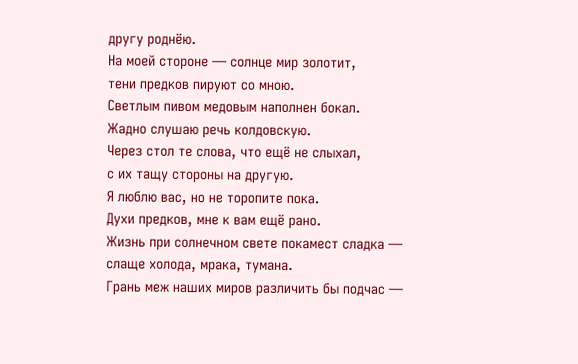другу роднёю.
На моей стороне — солнце мир золотит,
тени предков пируют со мною.
Светлым пивом медовым наполнен бокал.
Жадно слушаю речь колдовскую.
Через стол те слова, что ещё не слыхал,
с их тащу стороны на другую.
Я люблю вас, но не торопите пока.
Духи предков, мне к вам ещё рано.
Жизнь при солнечном свете покамест сладка —
слаще холода, мрака, тумана.
Грань меж наших миров различить бы подчас —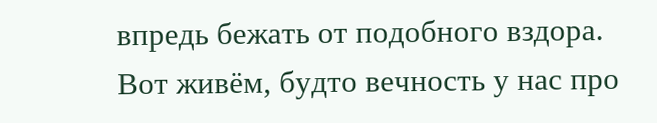впредь бежать от подобного вздора.
Вот живём, будто вечность у нас про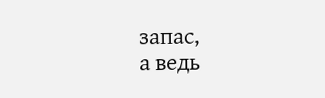запас,
а ведь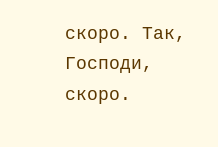скоро. Так, Господи, скоро.